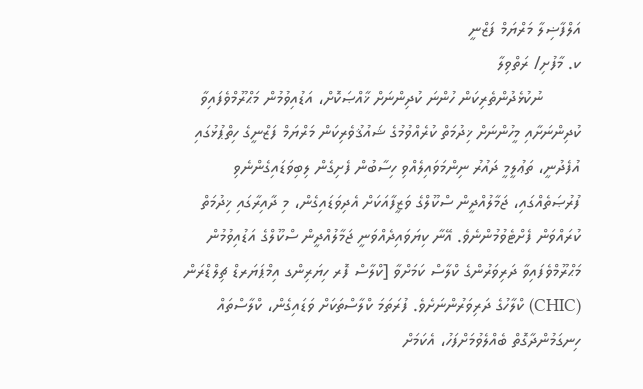އަލްފާޟިލާ މަރްޔަމް ފަޒްނީ
ކ. މާފުށި/ ރަތްވިލާ
        ނުކުޅެދުންތެރިކަން ހުންނަ ކުދިންނަށް ޚާއްޞަކޮށް، އަޑުއިވުމުން މަޙްރޫމްވެފައިވާ ކުދިންނަށާއި މީހުންނަށް ޚިދުމަތް ކުރެއްވުމުގެ ޝައުޤުވެރިކަން މަރްޔަމް ފަޒްނީގެ ހިތްޕުޅުގައި އުފެދުނީ، ތަޢުލީމީ ދައުރު ނިންމަވައިލެއްވި ހިސާބުން ފެށިގެން ލިބިވަޑައިގެންނެވި ފުރުޞަތެއްގައި، ޖަމާލުއްދީން ސްކޫލްގެ ވަޒީފާއަކަށް އެދިވަޑައިގެން، މި ދާއިރާގައި ޚިދުމަތް ކުރައްވަން ފެށްޓެވުމުންނެވެ. އޭނާ ކިޔަވައިދެއްވަނީ ޖަމާލުއްދީން ސްކޫލްގެ އަޑުއިވުމުން މަޙްރޫމްވެފައިވާ ދަރިވަރުންގެ ކްލާސް ކަމަށްވާ [ކްލާސް ފޮރ ހިޔަރިންގ އިމްޕަޔަރޑް ޗިލްޑްރަން (CHIC) ކްލާހުގެ ދަރިވަރުންނަށެވެ. ފުރަތަމަ ކްލާސްތަކަށް ވަޑައިގެން، ކްލާސްތައް ހިނގަމުންދާގޮތް ބެއްލެވުމަށްފަހު، އެކަމަށް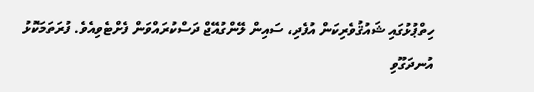ހިތްޕުޅުގައި ޝައުޤުވެރިކަން އުފެދި، ސައިން ލޭންގުއޭޖް ދަސްކުރައްވަން ފެށްޓެވިއެވެ. ފުރަތަމަކޮޅު އުނދަގޫވި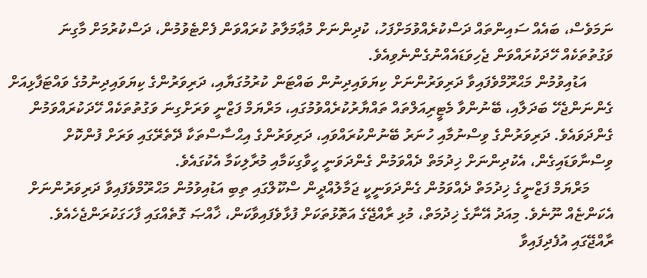ނަމަވެސް، ބައެއް ސައިންތައް ދަސްކުރެއްވުމަށްފަހު، ކުދިންނަށް މުޢާމަލާތު ކުރައްވަން ފެށްޓެވުމުން، ދަސްކުރުމަށް މާގިނަ ވަގުތުތަކެއް ހޭދަކުރައްވަން ޖެހިވަޑައެއްނުގެންނެވިއެވެ.
       އަޑުއިވުމުން މަޙްރޫމްވެފައިވާ ދަރިވަރުންނަށް ކިޔަވައިދިނުން ބައްޓަން ކުރުމުގަޔާއި، ދަރިވަރުންގެ ކިޔަވައިދިނުމުގެ ވައްޓަފާޅިއަށް ގެންނަންޖެހޭ ބަދަލާއި، ބޭނުންވާ މެޓީރިއަލްތައް ތައްޔާރުކުރެއްވުމުގައި، މަރްޔަމް ފަޒްނީ ވަރަށްގިނަ ވަގުތުތަކެއް ހޭދަކުރައްވަމުން ގެންދަވައެވެ. ދަރިވަރުންގެ ވިސްނުމާއި ހުނަރު ބޭނުންކުރައްވައި، ދަރިވަރުންގެ އިޙްސާސްތަކާ ދޭތެރޭގައި ވަރަށް ފުންކޮށް ވިސްނާވަޑައިގެން، އެކުދިންނަށް ޚިދުމަތް ދެއްވަމުން ގެންދަވަނީ ހީވާގިކަމާއި މުރާލިކަމާ އެކުގައެވެ.
      މަރްޔަމް ފަޒްނީގެ ޚިދުމަތް ދެއްވަމުން ގެންދަވަނީކީ ޖަމާލުއްދީން ސްކޫލްގައި ތިބި އަޑުއިވުމުން މަޙްރޫމްވެފައިވާ ދަރިވަރުންނަށް އެކަންޏެއް ނޫނެވެ. މިއަދު އޭނާގެ ޚިދުމަތް، މުޅި ރާއްޖޭގެ އަތޮޅުތަކަށް ފުޅާވެފައިވާކަން، ޚާއްޞަ ގޮތެއްގައި ފާހަގަކުރަންޖެހެއެވެ. ރާއްޖޭގައި އުފެދިފައިވާ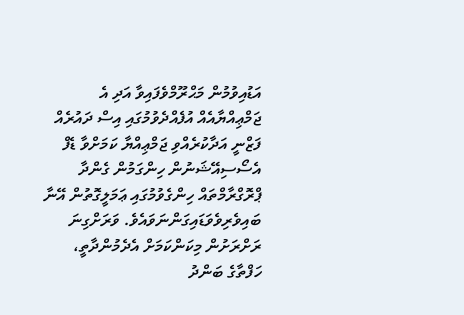އަޑުއިވުމުން މަޙްރޫމްވެފައިވާ އަދި އެ ޖަމްޢިއްޔާއެއް އުފެއްދެވުމުގައި އިސް ދައުރެއް ފަޒްނީ އަދާކުރެއްވި ޖަމްޢިއްޔާ ކަމަށްވާ ޑެފް އެސޯސިއޭޝަނުން ހިންގަމުން ގެންދާ ޕްރޮގްރާމްތައް ހިންގެވުމުގައި ޢަމަލީގޮތުން އޭނާ ބައިވެރިވެވަޑައިގަންނަވައެވެ. ވަރަށްގިނަ ރަށްރަށުން މިކަންކަމަށް އެދެމުންދާތީ، ހަފްތާގެ ބަންދު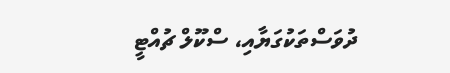ދުވަސްތަކުގަޔާއި، ސްކޫލް ޗުއްޓީ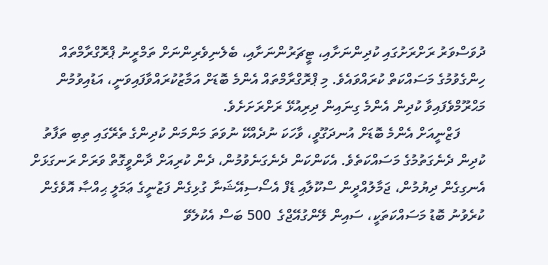ދުވަސްވަރު ރަށްރަށުގައި ކުދިންނަށާއި، ޓީޗަރުންނަށާއި، ބެލެނިވެރިންނަށް ތަމްރީނު ޕްރޮގްރާމްތައް ހިންގެވުމުގެ މަސައްކަތް ކުރައްވައެވެ. މި ޕްރޮގްރާމްތައް އެންމެ ބޮޑަށް އަމާޒުކުރައްވާފައިވަނީ، އަޑުއިވުމުން މަޙްރޫމްވެފައިވާ ކުދިން އެންމެ ގިނައިން ދިރިއުޅޭ ރަށްރަށަށެވެ.
       ފަޒްނީއަށް އެންމެ ބޮޑަށް އުނދަގޫވީ، ވާހަކަ ނުދެއްކޭ ނުވަތަ މަންމަން ކުދިންގެ ތެރޭގައި ތިބި ތަފާތު ކުދިން ދެނެގަތުމުގެ މަސައްކަތެވެ. އެކަންކަން ދެނެގަނެވުމުން، ދެން ކުރިއަށް ދާންވީގޮތް ވަރަށް ރަނގަޅަށް އެނގިގެން ދިޔުމުން، ޖަމާލުއްދީން ސްކޫލާއި ޑެފް އެސޯސިއޭޝަނާ ގުޅިގެން ފަޒުނީގެ ޢަމަލީ ޙިއްޞާ އޮވެގެން ކުރެވުނު ބޮޑު މަސައްކަތަކީ، ސައިން ލޭންގުއޭޖްގެ  500 ބަސް އެކުލެވޭ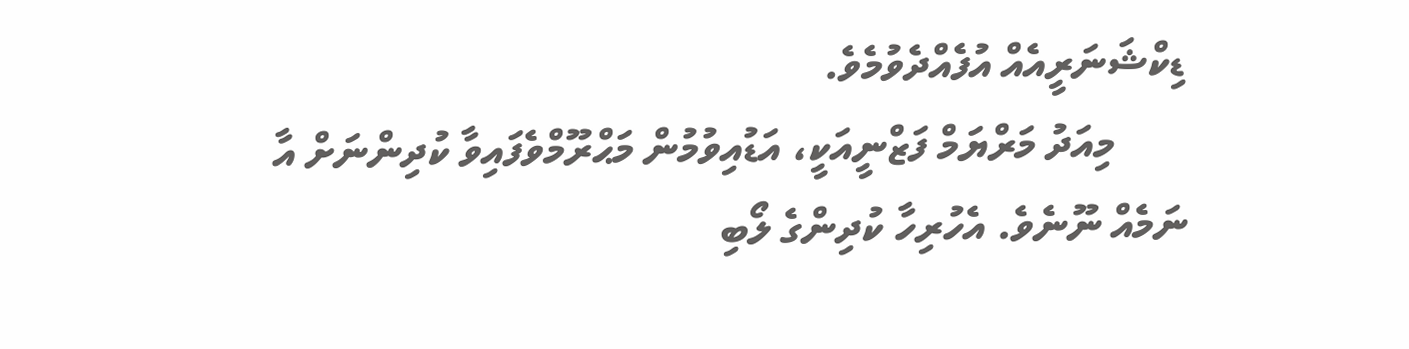ޑިކްޝަނަރީއެއް އުފެއްދެވުމެވެ.
       މިއަދު މަރްޔަމް ފަޒްނީއަކީ، އަޑުއިވުމުން މަޙްރޫމްވެފައިވާ ކުދިންނަށް އާ ނަމެއް ނޫނެވެ. އެހުރިހާ ކުދިންގެ ލޯބި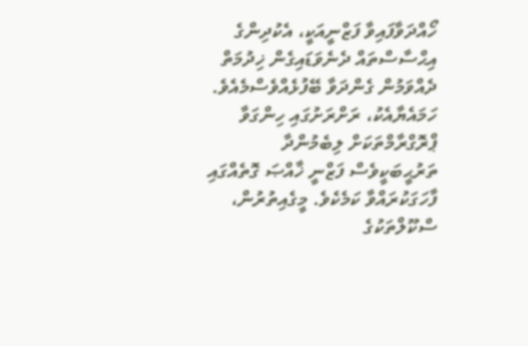ހޯއްދަވާފައިވާ ފަޒްނީއަކީ، އެކުދިންގެ އިޙްސާސްތައް ދެނެވަޑައިގެން ޚިދުމަތް ދެއްވަމުން ގެންދަވާ ބޭފުޅެއްވެސްމެއެވެ. ހަމައެޔާއެކު، ރަށްރަށުގައި ހިންގަވާ ޕްރޮގްރާމްތަކަށް ލިބެމުންދާ ތަރުޙީބަކީވެސް ފަޒްނީ ޚާއްޞަ ގޮތެއްގައި ފާހަގަކުރައްވާ ކަމެކެވެ. މީގެއިތުރުން، ސްކޫލްތަކުގެ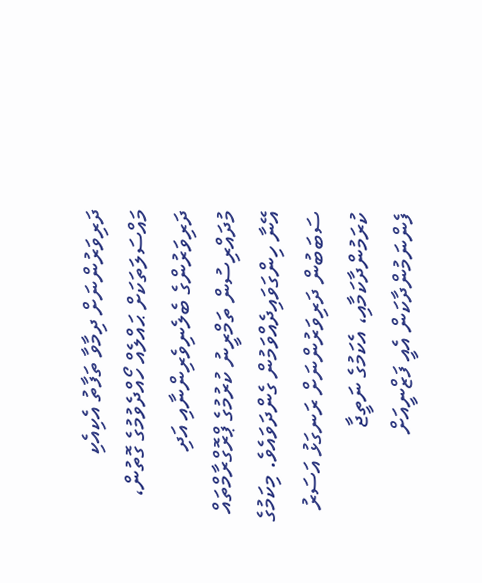ދަރިވަރުންނަށް ދިމާވާ ތަފާތު އެކިއެކި މައްސަލަތަކަށް ޙައްލެއް ހޯއްދެވުމުގެ ގޮތުން، ދަރިވަރުންގެ ބެލެނިވެރިންނާއި އަދި މުދައްރިސުން ތަމްރީނު ކުރުމުގެ ޕްރޮގްރާމްތައް އޭނާ ހިންގަވައިދެއްވަމުން ގެންދަވައެވެ. މިކަމުގެ ސަބަބުން ދަރިވަރުންނަށް ރަނގަޅު އަސަރު ކުރަމުންދާކަމާއި، އެކަމުގެ ނަތީޖާ ފެންނަމުންދާކަން އެއީ ފަޒްނީއަށް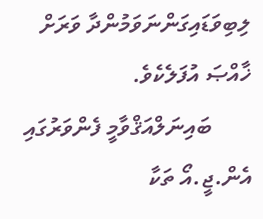ލިބިވަޑައިގަންނަވަމުންދާ ވަރަށް ޚާއްޞަ އުފަލެކެވެ.
       ބައިނަލްއަޤްވާމީ ފެންވަރުގައި އެން.ޖީ.އޯ ތަކާ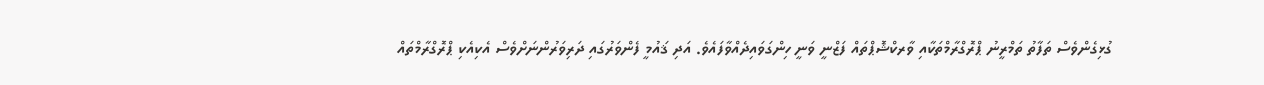ގުޅިގެންވެސް ތަފާތު ތަމްރީނު ޕްރޮގްރާމްތަކާއި ވާރކްޝޮޕްތައް ފަޒްނީ ވަނީ ހިންގަވައިދެއްވާފައެވެ. އަދި ޤައުމީ ފެންވަރުގައި ދަރިވަރުންނަށްވެސް އެކިއެކި ޕްރޮގްރާމްތައް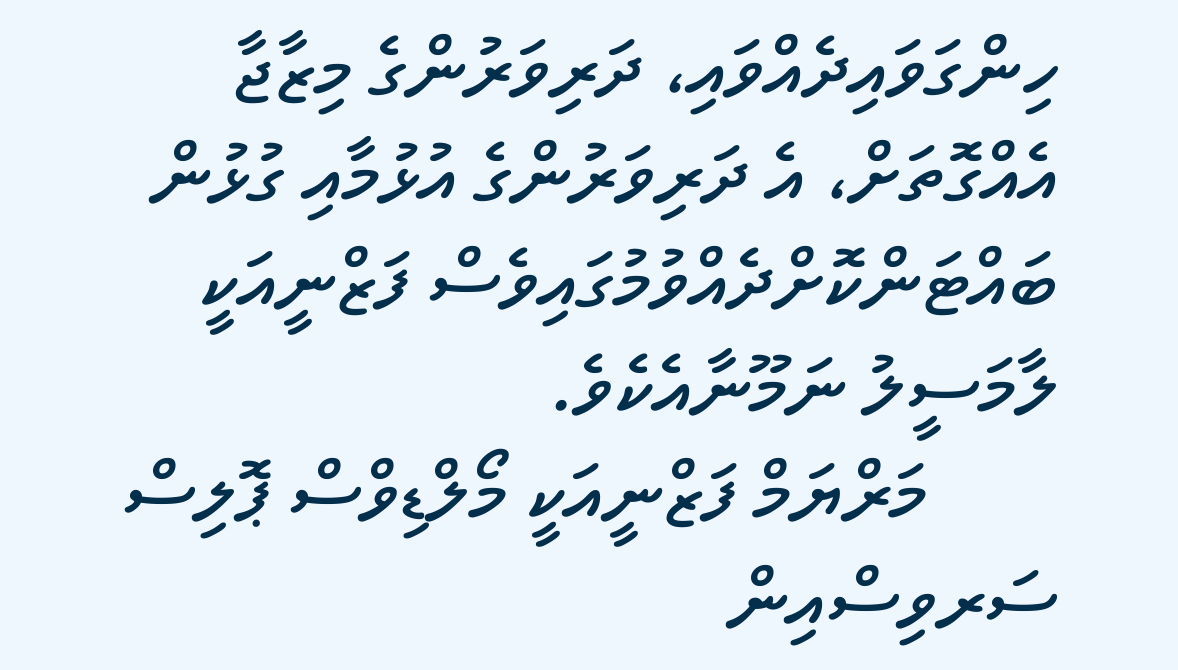ހިންގަވައިދެއްވައި، ދަރިވަރުންގެ މިޒާޖާ އެއްގޮތަށް، އެ ދަރިވަރުންގެ އުޅުމާއި ގުޅުން ބައްޓަންކޮށްދެއްވުމުގައިވެސް ފަޒްނީއަކީ ލާމަސީލު ނަމޫނާއެކެވެ.
       މަރްޔަމް ފަޒްނީއަކީ މޯލްޑިވްސް ޕޮލިސް ސަރވިސްއިން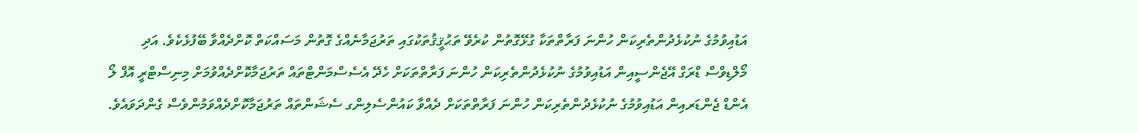އަޑުއިވުމުގެ ނުކުޅެދުންތެރިކަން ހުންނަ ފަރާތްތަކާ ގުޅޭގޮތުން ކުރެވޭ ތަޙުޤީޤުތަކުގައި ތަރުޖަމާނެއްގެ ގޮތުން މަސައްކަތް ކޮށްދެއްވާ ބޭފުޅެކެވެ. އަދި މޯލްޑިވްސް ޑްރަގް އޭޖެންސީއިން އަޑުއިވުމުގެ ނުކުޅެދުންތެރިކަން ހުންނަ ފަރާތްތަކަށް ހެދޭ އެސެސްމަންޓްތައް ތަރުޖަމާކޮށްދެއްވުމަށް މިނިސްޓްރީ އޮފް ލޯ އެންޑް ޖެންޑަރއިން އަޑުއިވުމުގެ ނުކުޅެދުންތެރިކަން ހުންނަ ފަރާތްތަކަށް ދެއްވާ ކައުންސެލިންގ ސެޝަންތައް ތަރުޖަމާކޮށްދެއްވަމުންވެސް ގެންދަވައެވެ.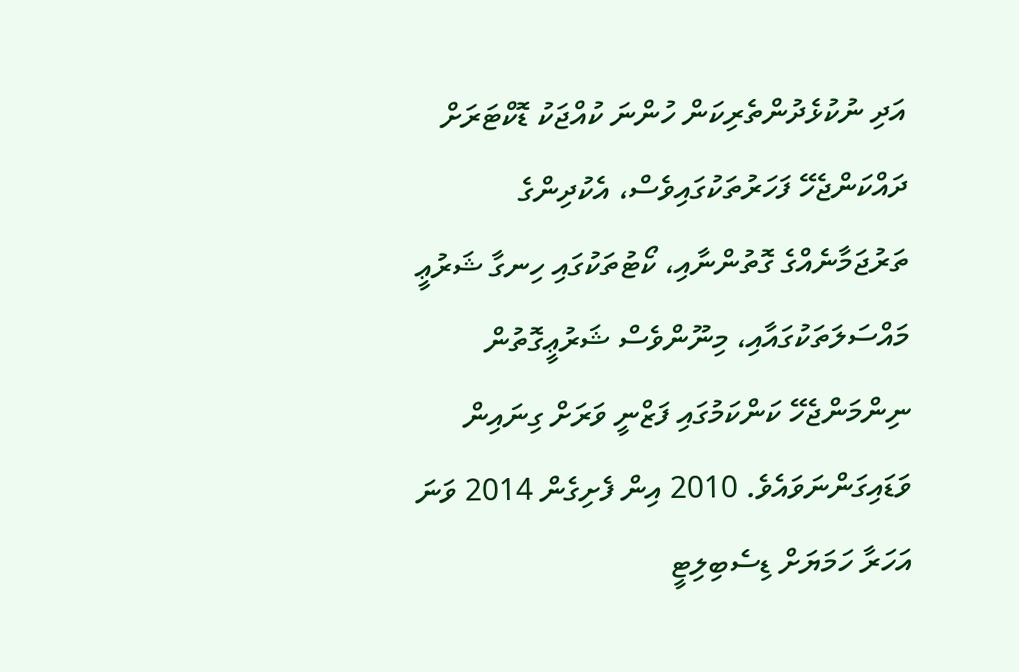އަދި ނުކުޅެދުންތެރިކަން ހުންނަ ކުއްޖަކު ޑޮކްޓަރަށް ދައްކަންޖެހޭ ފަހަރުތަކުގައިވެސް، އެކުދިންގެ ތަރުޖަމާނެއްގެ ގޮތުންނާއި، ކޯޓުތަކުގައި ހިނގާ ޝަރުޢީ މައްސަލަތަކުގައާއި، މިނޫންވެސް ޝަރުޢީގޮތުން ނިންމަންޖެހޭ ކަންކަމުގައި ފަޒްނީ ވަރަށް ގިނައިން ވަޑައިގަންނަވައެވެ. 2010 އިން ފެށިގެން 2014 ވަނަ އަހަރާ ހަމަޔަށް ޑިސެބިލިޓީ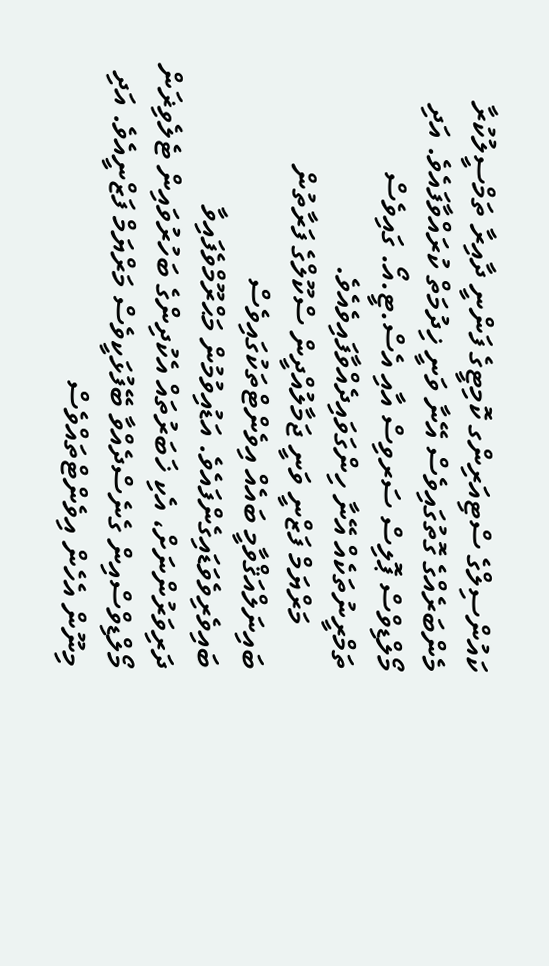ކައުންސިލްގެ ސްޓިއަރިންގ ކޮމިޓީގެ ފަންނީ ދާއިރާ ތަމްސީލުކުރާ މެންބަރެއްގެ ގޮތުގައިވެސް އޭނާ ވަނީ ޚިދުމަތް ކުރައްވާފައެވެ. އަދި މޯލްޑިވްސް ޕޮލިސް ސަރވިސް އާއި އެސް.ޓީ.އޯ. ގައިވެސް ތަމްރީނުތަކެއް އޭނާ ހިންގަވައިދެއްވާފައިވެއެވެ.
      މަރްޔަމް ފަޒްނީ ވަނީ ޖަމާލުއްދީން ސްކޫލްގެ ފަރާތުން ބައިނަލްއަޤްވާމީ ބައެއް އިވެންޓްތަކުގައިވެސް ބައިވެރިވެވަޑައިގެންފައެވެ. އަޑުއިވުމުން މަޙްރޫމްވެފައިވާ ދަރިވަރުންނަށް، އެކި ޚަބަރުތައް އެކުދިންގެ ބަހުރުވައިން ޓެލެވިޜަން މޯލްޑިވްސްއިން ގެނެސްދެއްވާ ބޭފުޅަކީވެސް މަރްޔަމް ފަޒްނީއެވެ. އަދި މިނޫން އެހެން އިވެންޓްތައްވެސް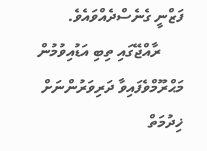ފަޒްނީ ގެނެސްދެއްވައެވެ.
      ރާއްޖޭގައި ތިބި އަޑުއިވުމުން މަޙްރޫމްވެފައިވާ ދަރިވަރުންނަށް ޚިދުމަތް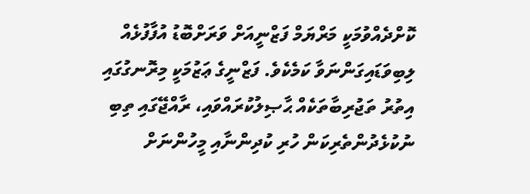ކޮށްދެއްވުމަކީ މަރްޔަމް ފަޒްނީއަށް ވަރަށްބޮޑު އުފާފުޅެއް ލިބިވަޑައިގަންނަވާ ކަމެކެވެ. ފަޒްނީގެ ޢަޒުމަކީ މިރޮނގުގައި އިތުރު ތަޖުރިބާތަކެއް ޙާޞިލުކުރައްވައި، ރާއްޖޭގައި ތިބި ނުކުޅެދުންތެރިކަން ހުރި ކުދިންނާއި މީހުންނަށް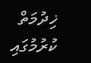ޚިދުމަތް ކުރުމުގައި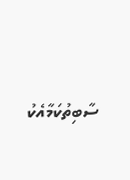ސާބިތުކަމާއެކު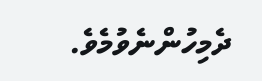ދެމިހުންނެވުމެވެ.